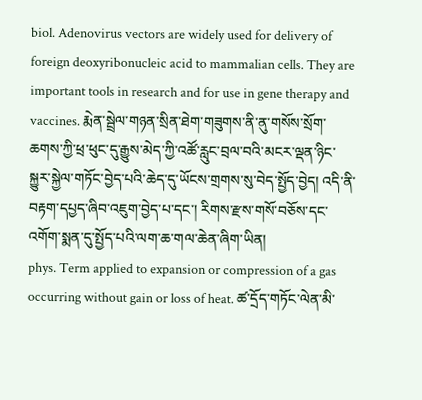biol. Adenovirus vectors are widely used for delivery of foreign deoxyribonucleic acid to mammalian cells. They are important tools in research and for use in gene therapy and vaccines. རྨེན་སྦྲེལ་གཉན་སྲིན་ཐེག་གཟུགས་ནི་ནུ་གསོས་སྲོག་ཆགས་ཀྱི་ཕྲ་ཕུང་དུ་རྒྱུས་མེད་ཀྱི་འཚོ་རླུང་བྲལ་བའི་མངར་ལྡན་ཉིང་སྐྱུར་སྐྱེལ་གཏོང་བྱེད་པའི་ཆེད་དུ་ཡོངས་གྲགས་སུ་བེད་སྤྱོད་བྱེད། འདི་ནི་བརྟག་དཔྱད་ཞིབ་འཇུག་བྱེད་པ་དང་། རིགས་རྫས་གསོ་བཅོས་དང་འགོག་སྨན་དུ་སྤྱོད་པའི་ལག་ཆ་གལ་ཆེན་ཞིག་ཡིན།
phys. Term applied to expansion or compression of a gas occurring without gain or loss of heat. ཚ་དྲོད་གཏོང་ལེན་མི་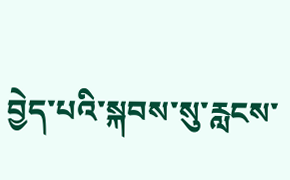བྱེད་པའི་སྐབས་སུ་རླངས་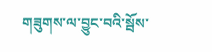གཟུགས་ལ་བྱུང་བའི་སྦོས་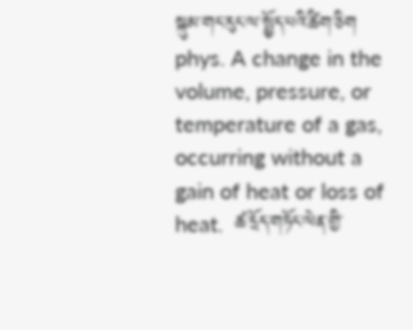སྐུམ་གང་རུང་ལ་སྤྱོད་པའི་ཚིག་ཅིག
phys. A change in the volume, pressure, or temperature of a gas, occurring without a gain of heat or loss of heat.  ཚ་དྲོད་གཏོང་ལེན་གྱི་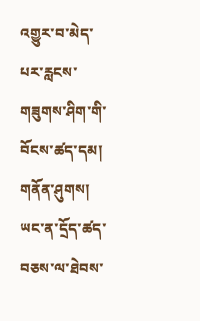འགྱུར་བ་མེད་པར་རླངས་གཟུགས་ཤིག་གི་བོངས་ཚད་དམ། གནོན་ཤུགས། ཡང་ན་དྲོད་ཚད་བཅས་ལ་ཐེབས་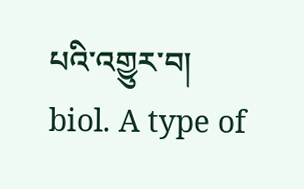པའི་འགྱུར་བ།
biol. A type of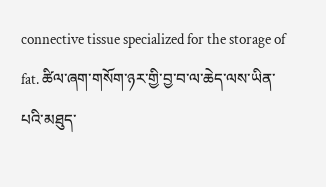connective tissue specialized for the storage of fat. ཚིལ་ཞག་གསོག་ཉར་གྱི་བྱ་བ་ལ་ཆེད་ལས་ཡིན་པའི་མཐུད་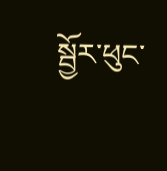སྦྱོར་ཕུང་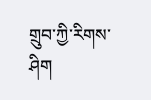གྲུབ་ཀྱི་རིགས་ཤིག